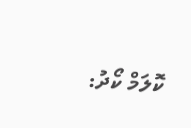ކޮލަމް ކޯދު: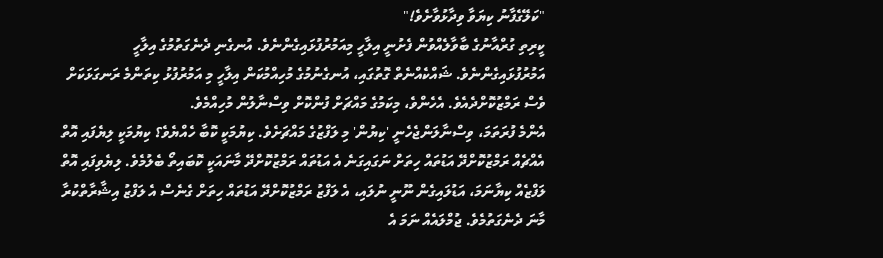"ކަލޭގެފާނު ކިޔަވާ ވިދާޅުވާށެވެ!"
ކީރިތި ގުރްއާނުގެ ބާވާލެއްވުން ފެށުނީ އިލާހީ މިއަމުރުފުޅައިގެންނެވެ. އުނގެނި ދެނެގަތުމުގެ އިލާހީ އަމުރުފުޅައިގެންނެވެ. ޝައްކެއްނެތް ގޮތުގައި، އުނގެނުމުގެ މުހިއްމުކަން އިލާހީ މި އަމުރުފުޅު ކިތަންމެ ރަނގަޅަކަށް ވެސް ރަމްޒުކޮށްދެއެވެ. އެހެންވެ، މިކަމުގެ މައްޗަށް ފުންކޮށް ވިސްނާލުން މުހިއްމެވެ.
އެންމެ ފުރަތަމަ، ވިސްނާލަންޖެހެނީ 'ކިޔުން' މި ލަފްޒުގެ މައްޗަށެވެ. ކިޔުމަކީ ކޮބާ ހެއްޔެވެ؟ ކިޔުމަކީ ލިޔެފައި އޮތް އެއްޗެއް ރަމްޒުކޮށްދޭ އަޑުތައް ހިތަށް ނަގައިގަނެ އެ އަޑުތައް ރަމްޒުކޮށްދޭ މާނައަކީ ކޮބައިތޯ ބެލުމެވެ. ލިޔެވިފައި އޮތް ލަފްޒެއް ކިޔާނަމަ، އަޑުލައިގެން ނޫނީ ނުލައި، އެ ލަފްޒު ރަމްޒުކޮށްދޭ އަޑުތައް ހިތަށް ގެނެސް އެ ލަފްޒު އިޝާރާތްކުރާ މާނަ ދެނެގަތުމެވެ. ޖުމްލައެއް ނަމަ އެ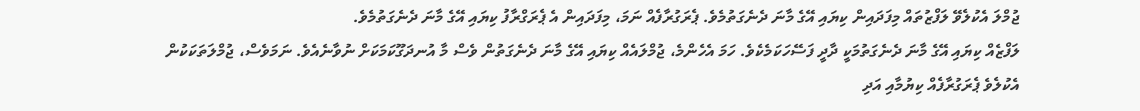ޖުމްލަ އެކުލެވޭ ލަފްޒުތައް މިފަދައިން ކިޔައި އޭގެ މާނަ ދެނެގަތުމެވެ. ޕެރަގުރާފެއް ނަމަ، މިފަދައިން އެ ޕެރަގްރާފު ކިޔައި އޭގެ މާނަ ދެނެގަތުމެވެ.
ލަފްޒެއް ކިޔައި އޭގެ މާނަ ދެނެގަތުމަކީ ދާދީ ފަސޭހަކަމެކެވެ. ހަމަ އެހެންމެ، ޖުމްލައެއް ކިޔައި އޭގެ މާނަ ދެނެގަތުން ވެސް މާ އުނދަގޫކަމަކަށް ނުވާނެއެވެ. ނަމަވެސް، ޖުމްލަތަކަކުން އެކުލެވެ ޕެރަގުރާފެއް ކިޔުމާއި އަދި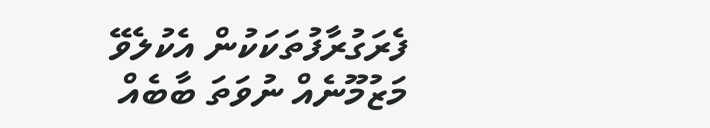ފެރަގުރާފުތަކަކުން އެކުލެވޭ މަޒުމޫނެއް ނުވަތަ ބާބެއް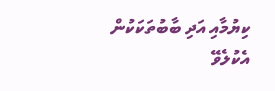ކިޔުމާއި އަދި ބާބުތަކަކުން އެކުލެވޭ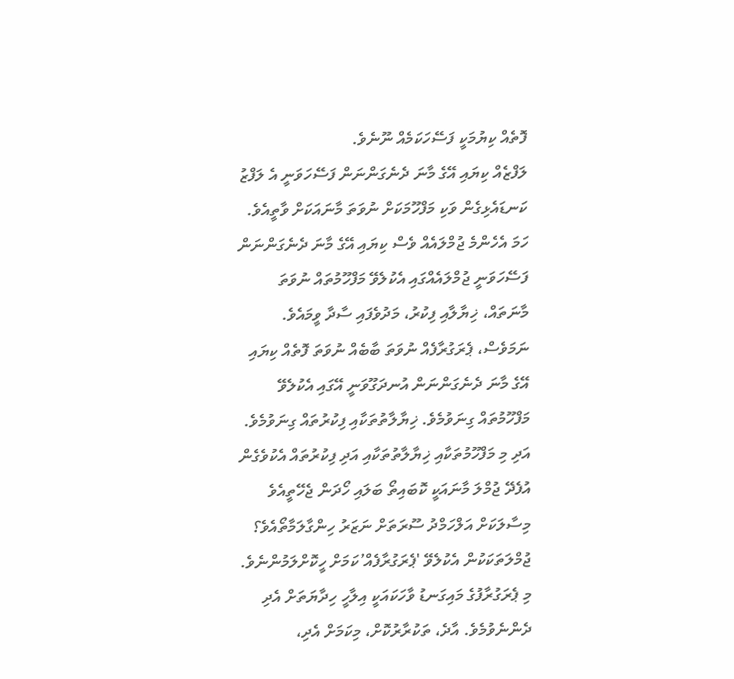ފޮތެއް ކިޔުމަކީ ފަސޭހަކަމެއް ނޫނެވެ.
ލަފްޒެއް ކިޔައި އޭގެ މާނަ ދެނެގަންނަން ފަސޭހަވަނީ އެ ލަފްޒު ކަނޑައެޅިގެން ވަކި މަފްހޫމަކަށް ނުވަތަ މާނައަކަށް ވާތީއެވެ. ހަމަ އެހެންމެ ޖުމްލައެއް ވެސް ކިޔައި އޭގެ މާނަ ދެނެގަންނަން ފަސޭހަވަނީ ޖުމްލައެއްގައި އެކުލެވޭ މަފްހޫމުތައް ނުވަތަ މާނަތައް، ޚިޔާލާއި ފިކުރު، މަދުވެފައި ސާދާ ވީމައެވެ. ނަމަވެސް، ޕެރަގުރާފެއް ނުވަތަ ބާބެއް ނުވަތަ ފޮތެއް ކިޔައި އޭގެ މާނަ ދެނެގަންނަން އުނދަގޫވަނީ އޭގައި އެކުލެވޭ މަފްހޫމުތައް ގިނަވުމެވެ. ޚިޔާލާތުތަކާއި ފިކުރުތައް ގިނަވުމެވެ. އަދި މި މަފްހޫމުތަކާއި ޚިޔާލާތުތަކާއި އަދި ފިކުރުތައް އެކުވެގެން އުފެދޭ ޖުމްލަ މާނައަކީ ކޮބައިތޯ ބަލައި ހޯދަން ޖެހޭތީއެވެ
މިސާލަކަށް އަލްހަމްދު ސޫރަތަށް ނަޒަރު ހިންގާލަމާތޯއެވެ؟ ޖުމްލަތަކަކުން އެކުލެވޭ 'ޕެރަގުރާފެއް’ކަމަށް ހީކޮށްލަމުންނެވެ. މި ޕެރަގުރާފުގެ މައިގަނޑު ވާހަކައަކީ އިލާހީ ހިދާޔަތަށް އެދި ދެންނެވުމެވެ. އާދެ، ތަކުރާރުކޮށް، މިކަމަށް އެދި،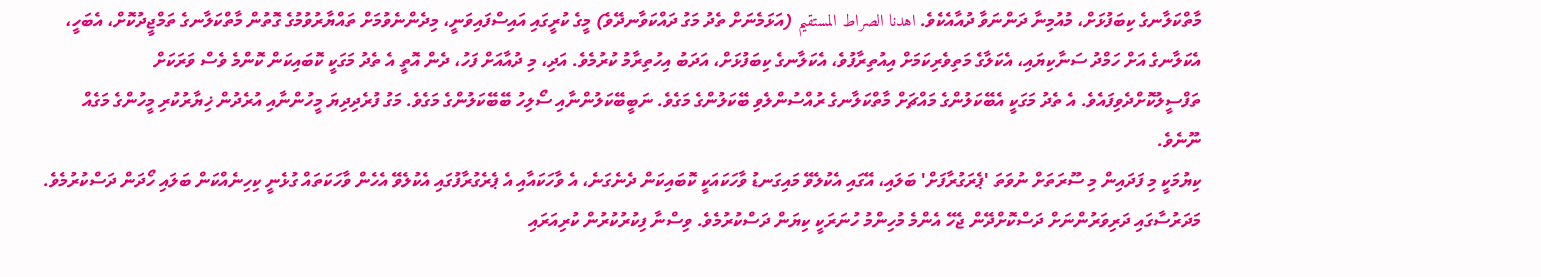މާތްކަލާނގެ ކިބަފުޅަށް، މުއުމިނާ ދަންނަވާ ދުއާއެކެވެ. اهدنا الصراط المستقيم (އަޅަމެނަށް ތެދު މަގު ދައްކަވާނދޭވެ) މީގެ ކުރީގައި އައިސްފައިވަނީ، މިދެންނެވުމަށް ތައްޔާރުވުމުގެ ގޮތުން މާތްކަލާނގެ ތަމްޖީދުކޮށް، އެބަހީ، އެކަލާނގެ އަށް ހަމްދު ސަނާކިޔައި، އެކަލާގެ މަތިވެރިކަމަށް އިއުތިރާފުވެ، އެކަލާނގެ ކިބަފުޅަށް، އަދަބު އިހުތިރާމު ކުރުމެވެ. އަދި، މި ދުއާއަށް ފަހު، ދެން އޮތީ އެ ތެދު މަގަކީ ކޮބައިކަން ކޮންމެ ވެސް ވަރަކަށް ތަފްސީލުކޮށްދެވިފައެވެ. އެ ތެދު މަގަކީ އެބޭކަލުންގެ މައްޗަށް މާތްކަލާނގެ ރުއްސުންލެވި ބޭކަލުންގެ މަގެވެ. ނަބީބޭކަލުންނާއި ސޯލިހު ބޭބޭކަލުންގެ މަގެވެ. މަގު ފުރެދިދިޔަ މީހުންނާއި އުރެދުން ޚިޔާރުކުރި މީހުންގެ މަގެއް ނޫނެވެ.
ކިޔުމަކީ މި ފަދައިން މި ސޫރަތަށް ނުވަތަ 'ޕެރަގުރާފަށް' ބަލައި، އޭގައި އެކުލެވޭ މައިގަނޑު ވާހަކައަކީ ކޮބައިކަން ދެނެގަނެ، އެ ވާހަކައާއި އެ ޕެރެގުރާފުގައި އެކުލެވޭ އެހެން ވާހަކަތައް ގުޅެނީ ކިހިނެއްކަން ބަލައި ހޯދަން ދަސްކުރުމެވެ. މަދަރުސާގައި ދަރިވަރުންނަށް ދަސްކޮށްދޭން ޖެހޭ އެންމެ މުހިންމު ހުނަރަކީ ކިޔަން ދަސްކުރުމެވެ. ވިސްނާ ފިކުރުކުރުން ކުރިއަރައި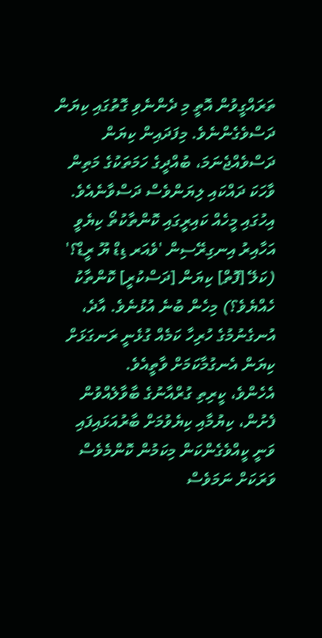ތަރައްގީވުން އޮތީ މި ދެންނެވި ގޮތުގައި ކިޔަން ދަސްވެގެންނެވެ. މިފަދައިން ކިޔަން ދަސްވެއްޖެނަމަ، ބުއްދީގެ ހަމަތަކުގެ މަތިން ވާހަކަ ދައްކައި ލިޔަންވެސް ދަސްވާނެއެވެ. އިހުގައި މީހެއް ކައިރީގައި ކޮންތާކުތޯ ކިޔެވީ އަހާއިރު އިނގިރޭސިން 'ވެއަރ ޑިޑް ޔޫ ރީޑް؟' (ކަލޭ [ފޮތް] ކިޔަން [ދަސްކުރީ] ކޮންތާކު ހެއްޔެވެ؟) މިހެން ބުނެ އުޅުނެވެ. އާދެ، އުނގެނުމުގެ ހުރިހާ ކަމެއް ގުޅެނީ ރަނގަޅަށް ކިޔަން އެނގުމާކަމަށް ވާތީއެވެ.
އެހެންވެ، ކީރިތި ގުރްއާނުގެ ބާވާލެއްވުން ފެށުން، ކިޔުމާއި ކިޔެވުމަށް ބާރުއަޅައިފައި ވަނީ ކީއްވެގެންކަން މިކަމުން ކޮންމެވެސް ވަރަކަށް ނަމަވެސް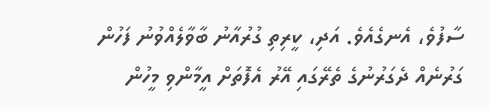ސާފުވެ، އެނގެއެވެ. އަދި، ކީރިތި ގުރުއާނު ބާވާލެއްވުނު ފަހުން ގަރުނެއް ދެގަރުނުގެ ތެރޭގައި އޭރު އެފޮތަށް އީމާންވި މީހުން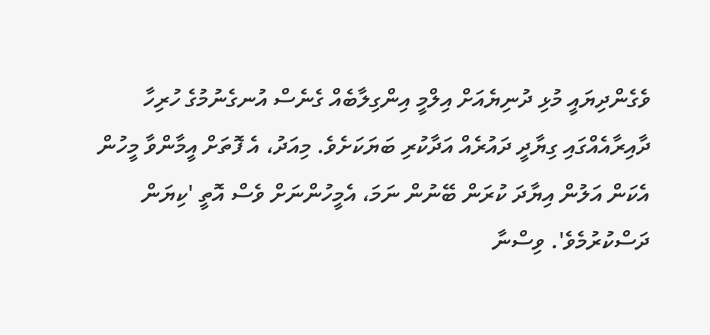ވެގެންދިޔައީ މުޅި ދުނިޔެއަށް އިލްމީ އިންގިލާބެއް ގެނެސް އުނގެނުމުގެ ހުރިހާ ދާއިރާއެއްގައި ގިޔާދީ ދައުރެއް އަދާކުރި ބަޔަކަށެވެ. މިއަދު، އެ ފޮތަށް އީމާންވާ މީހުން އެކަން އަލުން އިޔާދަ ކުރަން ބޭނުން ނަމަ، އެމީހުންނަށް ވެސް އޮތީ 'ކިޔަން ދަސްކުރުމެވެ'. ވިސްނާ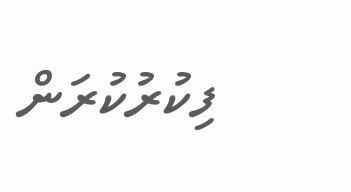ފިކުރުކުރަން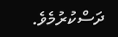ދަސްކުރުމެވެ.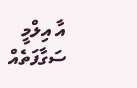އާ އިލްމީ ސަގާފަތެއް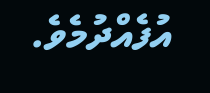އުފެއްދުމެވެ.